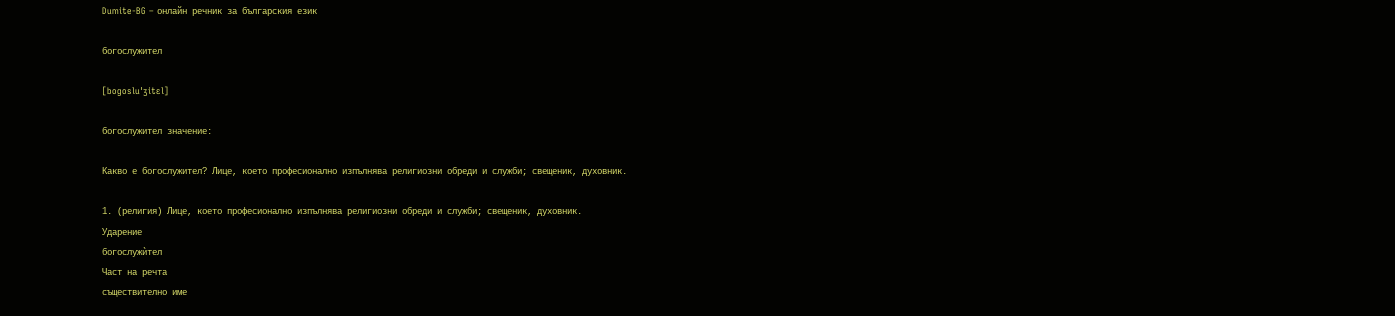Dumite-BG – онлайн речник за българския език

богослужител

[boɡosluˈʒitɛl]

богослужител значение:

Какво е богослужител? Лице, което професионално изпълнява религиозни обреди и служби; свещеник, духовник.

1. (религия) Лице, което професионално изпълнява религиозни обреди и служби; свещеник, духовник.
Ударение
богослужѝтел
Част на речта
съществително име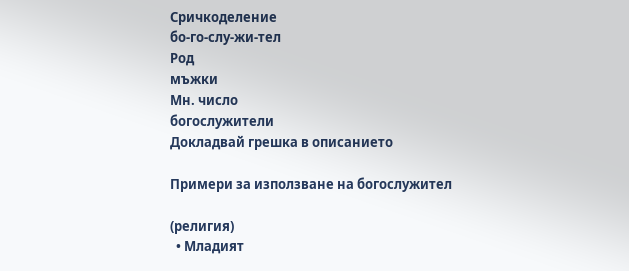Сричкоделение
бо-го-слу-жи-тел
Род
мъжки
Мн. число
богослужители
Докладвай грешка в описанието

Примери за използване на богослужител

(религия)
  • Младият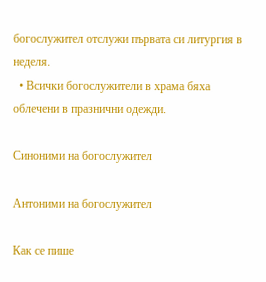богослужител отслужи първата си литургия в неделя.
  • Всички богослужители в храма бяха облечени в празнични одежди.

Синоними на богослужител

Антоними на богослужител

Как се пише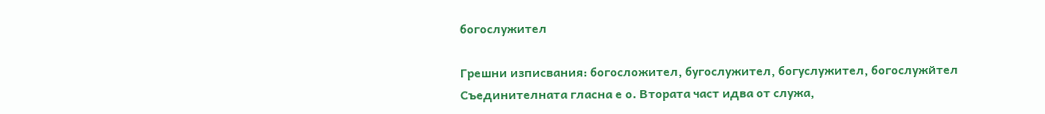богослужител

Грешни изписвания: богосложител, бугослужител, богуслужител, богослужйтел
Съединителната гласна е о. Втората част идва от служа,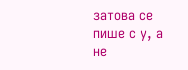затова се пише с у, а не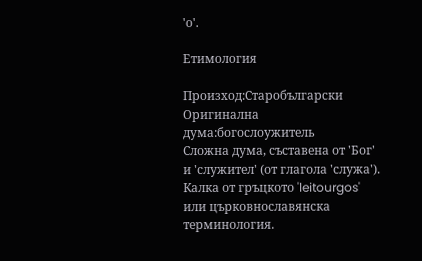'о'.

Етимология

Произход:Старобългарски
Оригинална дума:богослоужитель
Сложна дума, съставена от 'Бог' и 'служител' (от глагола 'служа'). Калка от гръцкото 'leitourgos' или църковнославянска терминология.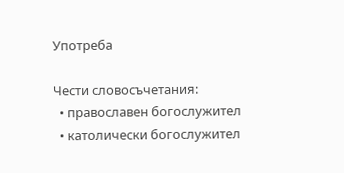Употреба

Чести словосъчетания:
  • православен богослужител
  • католически богослужител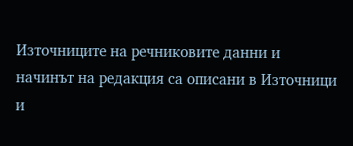Източниците на речниковите данни и начинът на редакция са описани в Източници и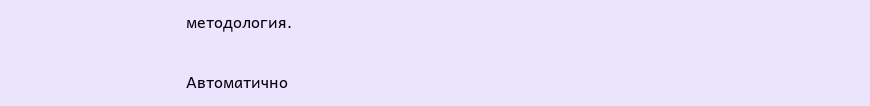методология.

Автоматично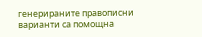генерираните правописни варианти са помощна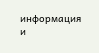информация и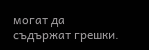могат да съдържат грешки.